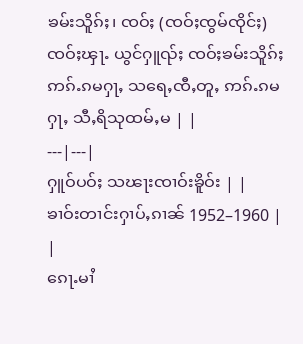ၶမ်းသိူၵ်ႈ၊ ၸဝ်ႈ (ၸဝ်ႈၸွမ်ၸိုင်ႈ)
ၸဝ်ႈၾႃႉ ယွင်ႁူၺ်ႈ ၸဝ်ႈၶမ်းသိူၵ်ႈ ဢၵ်ႉၵမႁႃႇ သရေႇၸီႇတူႇ ဢၵ်ႉၵမႁႃႇ သီႇရိသုထမ်ႇမ | |
---|---|
ႁူဝ်ပဝ်ႈ သၽႃးၸၢဝ်းၶိူဝ်း | |
ၶၢဝ်းတၢင်းႁၢပ်ႇၵၢၼ် 1952–1960 | |
ၵေႃႉမၢႆ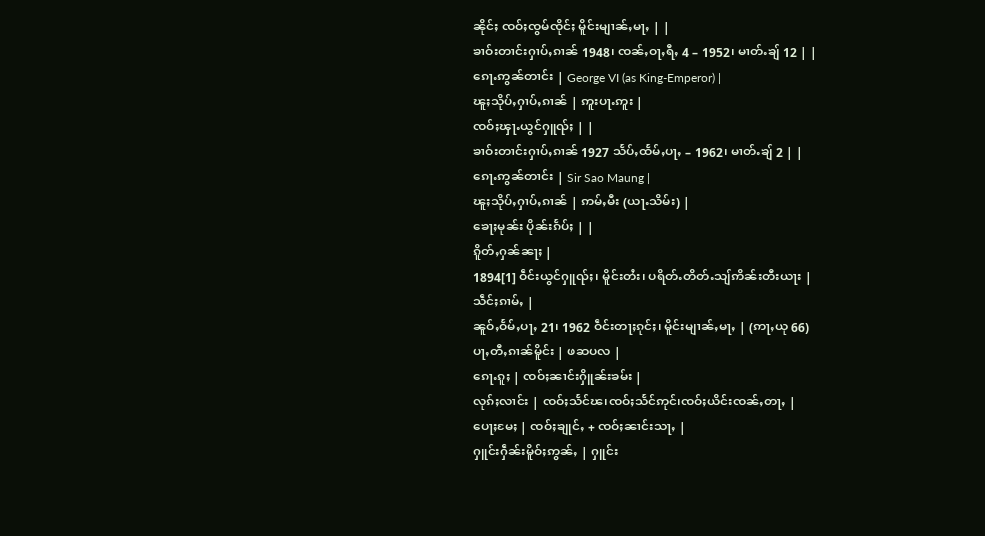ၼိုင်ႈ ၸဝ်ႈၸွမ်ၸိုင်ႈ မိူင်းမျၢၼ်ႇမႃႇ | |
ၶၢဝ်းတၢင်းႁၢပ်ႇၵၢၼ် 1948၊ ၸၼ်ႇဝႃႇရီႇ 4 – 1952၊ မၢတ်ႉၶျ် 12 | |
ၵေႃႉဢွၼ်တၢင်း | George VI (as King-Emperor) |
ၽူႈသိုပ်ႇႁၢပ်ႇၵၢၼ် | ဢူးပႃႉဢူး |
ၸဝ်ႈၾႃႉယွင်ႁူၺ်ႈ | |
ၶၢဝ်းတၢင်းႁၢပ်ႇၵၢၼ် 1927 သႅပ်ႇထႅမ်ႇပႃႇ – 1962၊ မၢတ်ႉၶျ် 2 | |
ၵေႃႉဢွၼ်တၢင်း | Sir Sao Maung |
ၽူႈသိုပ်ႇႁၢပ်ႇၵၢၼ် | ဢမ်ႇမီး (ယႃႉသိမ်း) |
ၶေႃႈမုၼ်း ပိုၼ်းၵႅပ်ႈ | |
ၵိူတ်ႇႁၼ်ၼႃႈ |
1894[1] ဝဵင်းယွင်ႁူၺ်ႈ၊ မိူင်းတႆး၊ ပရိတ်ႉတိတ်ႉသျ်ဢိၼ်းတီးယႃး |
သဵင်ႈၵၢမ်ႇ |
ၼူဝ်ႇဝႅမ်ႇပႃႇ 21၊ 1962 ဝဵင်းတႃႈၵုင်ႈ၊ မိူင်းမျၢၼ်ႇမႃႇ | (ဢႃႇယု 66)
ပႃႇတီႇၵၢၼ်မိူင်း | ဖဆပလ |
ၵေႃႉၵူႈ | ၸဝ်ႈၼၢင်းႁိူၼ်းၶမ်း |
လုၵ်ႈလၢင်း | ၸဝ်ႈသႅင်ၽ၊ၸဝ်ႈသႅင်ဢုင်၊ၸဝ်ႈယိင်းၸၼ်ႇတႃႇ |
ပေႃႈမႄႈ | ၸဝ်ႈၶျုင်ႇ + ၸဝ်ႈၼၢင်းသႃႇ |
ႁူင်းႁဵၼ်းမိူဝ်ႈဢွၼ်ႇ | ႁူင်း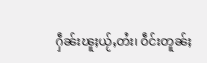ႁဵၼ်းၽူႈယႂ်ႇတႆး၊ ဝဵင်းတူၼ်ႈ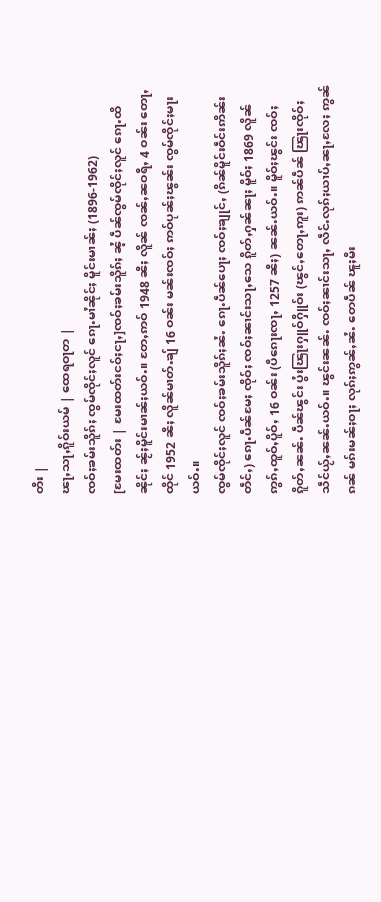တီး |
ၽႃႇသႃႇၵိူဝ်းယမ် | ထေရဝႃတ |
ၸဝ်ႈၶမ်းသိူၵ်ႈ ၸွမ်ၸိုင်ႈလူင် ၵေႃႉမၢႆၼိုင်ႈ မိူင်းမၢၼ်ႈ (1896-1962)
[မႄးထတ်း | မႄးထတ်းငဝ်ႈငႃႇ]ၸဝ်ႈၶမ်းသိူၵ်ႈ ၼႆ့ ပဵၼ်ၸွမ်ၸိုင်ႈလူင် ၵေႃႉထိၼိုင်ႈ ၼႂ်ႈမိူင်းမၢၼ်ႈယဝ်ႉ။ တႄႇဢဝ် 1948 ၼီႈ လိူၼ် ၸၼ်ႇၼဝရီႇ 4 ဝၼ်း တေႃႇထိုင် 1952 ၼီႈ လိူၼ်မၢတ်ႉၶျ် 16 ဝၼ်း မၼ်းၸဝ်ႈ ဢဝ်ပုၼ်ႈၽွၼ်း ၸွမ်ၸိုင်ႈမႃးယဝ်ႉ။
ၸွမ်ၸိုင်ႈလူင် ၸဝ်ႈၶမ်းသိူၵ်ႈၼႆႉ ၵေႃႉပဵၼ်ပေႃႈ ၸဝ်ႈၶျုင်ႇ (ၵိၼ်မိူင်းဝဵင်းဢိၼ်းတဵင်ႇ) ၵေႃႉပဵၼ်မႄႈ ၸိုဝ်ႈ ၸဝ်ႈၼၢင်းသႃႇသေ ၵိူတ်ႇႁၼ်ၼႃႈ မိူဝ်ႈ 1869 လိူၼ်ဢွၵ်ႇထူဝ်ႇပိူဝ်ႇ 16 ဝၼ်း (ပီၵေႃးၸႃႇ 1257 ၼီႈ) ၼၼ်ႉယဝ်ႉ။ မိူဝ်ႈၽွင်း ၸဝ်ႈၵိူတ်ႇၼၼ်ႉ ပဵၼ်ၽွင်း ပွႆးၽြႃးႁူဝ်ႁိူဝ်း (ၽွင်ႇတေႃႇဢူး) ဢၼ်ပဵၼ် ၽြႃးၸိုဝ်ႈသဵင်ယႂ်ႇၼၼ်ႉယဝ်ႉ။ ၽွင်းၼၼ်ႉ ၸဝ်ႈၼၢင်းသႃႇ လဵင်ႉလုၵ်ႈယၢပ်ႇၼႃႇလႄႈ ဢွၼ်ၵၼ် မၵ်းမၼ်ႈဝႃႈ လုၵ်ႈဢွၼ်ႇၼႆႉ တေပဵၼ် ၽူႈမီး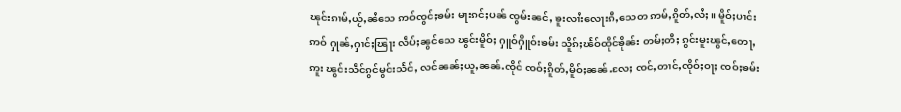ၽုင်းၵၢမ်ႇယႂ်ႇၼႆသေ ဢဝ်ၸွင်ႈၶမ်း မႃးၵင်ႈပၼ် ၸွမ်းၼင်ႇ ၶူးလၢႆးလေႃးၵီႇသေတ ဢမ်ႇၵိူတ်ႇလႆႈ။ မိူဝ်ႈပၢင်းဢဝ် ႁုၼ်ႇႁၢင်ႈၽြႃး လဵပ်ႈၼွင်သေ ၽွင်းမိူဝ်ႈ ႁူဝ်ႁိူဝ်းၶမ်း သိူၵ်ႈၽႅဝ်ထိုင်ၶိုၼ်း တမ်ႈတီႈ ၵွင်းမူးၽွင်ႇတေႃႇဢူး ၽွင်းသဵင်ၵွင်မွင်းသႅင်ႇ လင်ၼၼ်ႈယူႇၼၼ်ႉၸိုင် ၸဝ်ႈၵိူတ်ႇမိူဝ်ႈၼၼ်ႉလႄႈ ၸင်ႇတၢင်ႇၸိုဝ်ႈဝႃႈ ၸဝ်ႈၶမ်း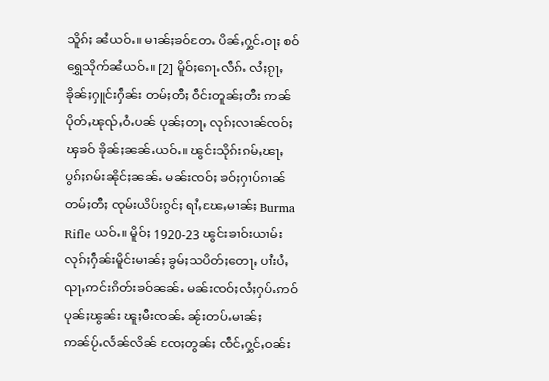သိူၵ်ႈ ၼႆယဝ်ႉ။ မၢၼ်ႈၶဝ်တႄႉ ပိၼ်ႇႁွင်ႉဝႃႈ စဝ်ရွှေသိုက်ၼႆယဝ်ႉ။ [2] မိူဝ်ႈၵေႃႉလဵၵ်ႉ လႆႈၵႂႃႇၶိုၼ်ႈႁူင်းႁဵၼ်း တမ်ႈတီႈ ဝဵင်းတူၼ်ႈတီး ဢၼ်ပိုတ်ႇၽုၺ်ႇဝႆႉပၼ် ပုၼ်ႈတႃႇ လုၵ်ႈလၢၼ်ၸဝ်ႈၾၶဝ် ၶိုၼ်ႈၼၼ်ႉယဝ်ႉ။ ၽွင်းသိုၵ်းၵမ်ႇၽႃႇ ပွၵ်ႈၵမ်းၼိုင်ႈၼၼ်ႉ မၼ်းၸဝ်ႈ ၶဝ်ႈႁၢပ်ၵၢၼ် တမ်ႈတီႈ ၸုမ်းယိပ်းၵွင်ႈ ရၢႆႇၽႄႇမၢၼ်ႈ Burma Rifle ယဝ်ႉ။ မိူဝ်ႈ 1920-23 ၽွင်းၶၢဝ်းယၢမ်း လုၵ်ႈႁဵၼ်းမိူင်းမၢၼ်ႈ ၶွမ်ႈသပိတ်ႈတေႃႇ ပၢႆးပႆႇၺႃႇဢင်းၵိတ်းၶဝ်ၼၼ်ႉ မၼ်းၸဝ်ႈလႆႈႁပ်ႉဢဝ် ပုၼ်ႈၽွၼ်း ၽူႈမီးၸၼ်ႉ ၼႂ်းတပ်ႉမၢၼ်ႈ ဢၼ်ပႂ်ႉလႅၼ်လိၼ် ၸႄႈတွၼ်ႈ ၸဵင်ႇႁွင်ႇဝၼ်း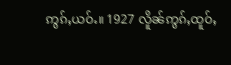ဢွၵ်ႇယဝ်ႉ။ 1927 လိူၼ်ဢွၵ်ႇထူဝ်ႇ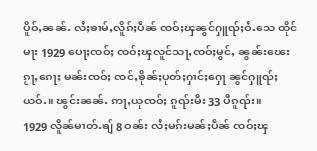ပိူဝ်ႇၼၼ်ႉ လႆႈၶၢမ်ႇလိူၵ်ႈပဵၼ် ၸဝ်ႈၾၼွင်ႁူၺ်ႈဝႆႉသေ ထိုင်မႃး 1929 ပေႃႈၸဝ်ႈ ၸဝ်ႈၾလူင်သႃႇၸဝ်ႈမွင်ႇ ၼွၼ်းၽေးၵႂႃႇၵေႃႈ မၼ်းၸဝ်ႈ ၸင်ႇၶိုၼ်ႈပုတ်ႈႁၢင်ႈႁေႃ ၼွင်ႁူၺ်ႈယဝ်ႉ။ ၽွင်းၼၼ်ႉ ဢႃႇယုၸဝ်ႈ ၵူၺ်းမီး 33 ပီၵူၺ်း။
1929 လိူၼ်မၢတ်ႉၶျ် 8 ဝၼ်း လႆႈမၵ်းမၼ်ႈပဵၼ် ၸဝ်ႈၾ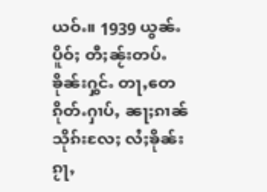ယဝ်ႉ။ 1939 ယွၼ်ႉပိူဝ်ႈ တီႈၼႂ်းတပ်ႉၶိုၼ်းႁွင်ႉ တႃႇတေၵိုတ်ႉႁၢပ်ႇ ၼႃႈၵၢၼ်သိုၵ်းလႄႈ လႆႈၶိုၼ်းၵႂႃႇ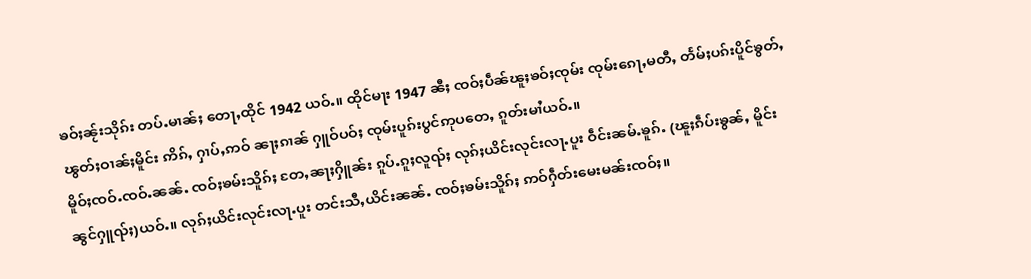ၶဝ်ႈၼႂ်းသိုၵ်း တပ်ႉမၢၼ်ႈ တေႃႇထိုင် 1942 ယဝ်ႉ။ ထိုင်မႃး 1947 ၼီႈ ၸဝ်ႈပဵၼ်ၽူႈၶဝ်ႈၸုမ်း ၸုမ်းၵေႃႇမတီႇ တႅမ်ႈပၵ်းပိူင်ၶွတ်ႇၽွတ်ႈဝၢၼ်ႈမိူင်း ဢိၵ်ႇ ႁၢပ်ႇဢဝ် ၼႃႈၵၢၼ် ႁူဝ်ပဝ်ႈ ၸုမ်းပူၵ်းပွင်ဢုပတေႇ ၵူတ်းမၢႆယဝ်ႉ။
မိူဝ်ႈၸဝ်ႉၸဝ်ႉၼၼ်ႉ ၸဝ်ႈၶမ်းသိူၵ်ႈ တႄႇၼႃႈႁိူၼ်း ၵူပ်ႉၵူႈလူၺ်ႈ လုၵ်ႈယိင်းလုင်းလႃႉပူး ဝဵင်းၼမ်ႉၶူၵ်ႉ (ၽူႈၵဵပ်းၶွၼ်ႇ မိူင်းၼွင်ႁူၺ်ႈ)ယဝ်ႉ။ လုၵ်ႈယိင်းလုင်းလႃႉပူး တင်းသီႇယိင်းၼၼ်ႉ ၸဝ်ႈၶမ်းသိူၵ်ႈ ဢဝ်ႁဵတ်းမေးမၼ်းၸဝ်ႈ။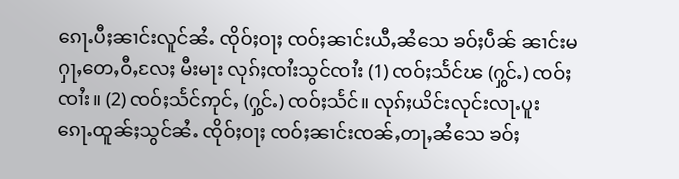ၵေႃႉပီႈၼၢင်းလူင်ၼႆႉ ၸိုဝ်ႈဝႃႈ ၸဝ်ႈၼၢင်းယီႇၼႆသေ ၶဝ်ႈပဵၼ် ၼၢင်းမႁႃႇတေႇဝီႇလႄႈ မီးမႃး လုၵ်ႈၸၢႆးသွင်ၸၢႆး (1) ၸဝ်ႈသႅင်ၽ (ႁွင်ႉ) ၸဝ်ႈၸၢႆး။ (2) ၸဝ်ႈသႅင်ဢုင်ႇ (ႁွင်ႉ) ၸဝ်ႈသႅင်။ လုၵ်ႈယိင်းလုင်းလႃႉပူး ၵေႃႉထူၼ်ႈသွင်ၼႆႉ ၸိုဝ်ႈဝႃႈ ၸဝ်ႈၼၢင်းၸၼ်ႇတႃႇၼႆသေ ၶဝ်ႈ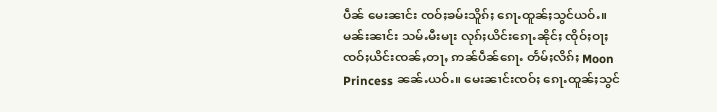ပဵၼ် မေးၼၢင်း ၸဝ်ႈၶမ်းသိူၵ်ႈ ၵေႃႉထူၼ်ႈသွင်ယဝ်ႉ။ မၼ်းၼၢင်း သမ်ႉမီးမႃး လုၵ်ႈယိင်းၵေႃႉၼိုင်ႈ ၸိုဝ်ႈဝႃႈ ၸဝ်ႈယိင်းၸၼ်ႇတႃႇ ဢၼ်ပဵၼ်ၵေႃႉ တႅမ်ႈလိၵ်ႈ Moon Princess ၼၼ်ႉယဝ်ႉ။ မေးၼၢင်းၸဝ်ႈ ၵေႃႉထူၼ်ႈသွင်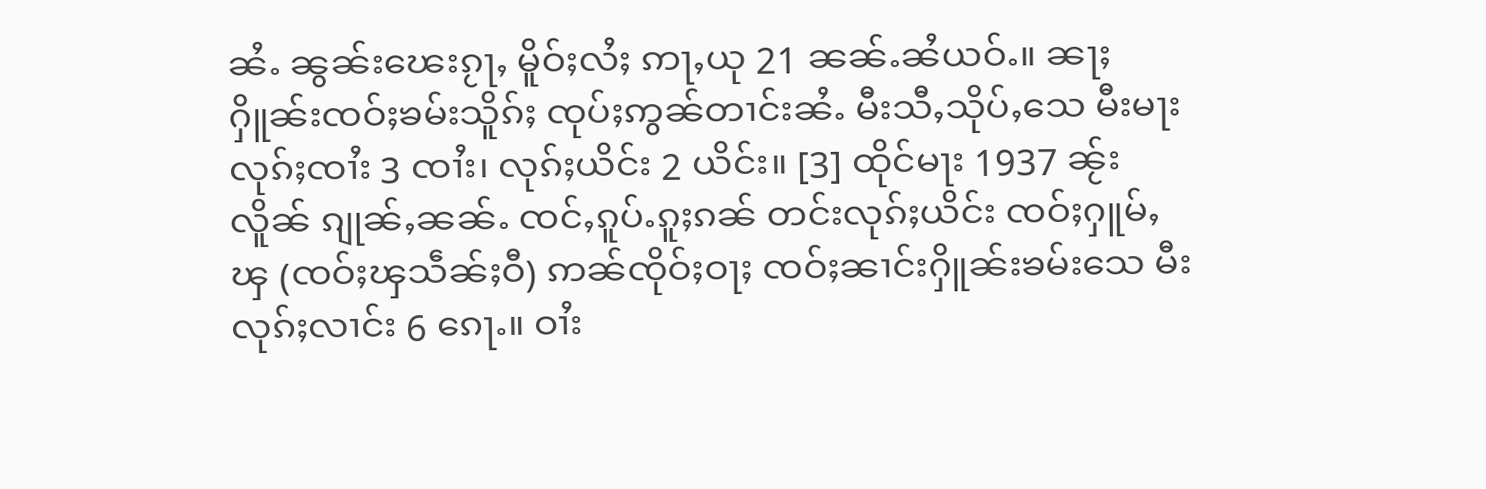ၼႆႉ ၼွၼ်းၽေးၵႂႃႇ မိူဝ်ႈလႆႈ ဢႃႇယု 21 ၼၼ်ႉၼႆယဝ်ႉ။ ၼႃႈႁိူၼ်းၸဝ်ႈၶမ်းသိူၵ်ႈ ၸုပ်ႈဢွၼ်တၢင်းၼႆႉ မီးသီႇသိုပ်ႇသေ မီးမႃး လုၵ်ႈၸၢႆး 3 ၸၢႆး၊ လုၵ်ႈယိင်း 2 ယိင်း။ [3] ထိုင်မႃး 1937 ၼႂ်းလိူၼ် ၵျုၼ်ႇၼၼ်ႉ ၸင်ႇၵူပ်ႉၵူႈၵၼ် တင်းလုၵ်ႈယိင်း ၸဝ်ႈႁူမ်ႇၾ (ၸဝ်ႈၾသဵၼ်ႈဝီ) ဢၼ်ၸိုဝ်ႈဝႃႈ ၸဝ်ႈၼၢင်းႁိူၼ်းၶမ်းသေ မီးလုၵ်ႈလၢင်း 6 ၵေႃႉ။ ဝၢႆး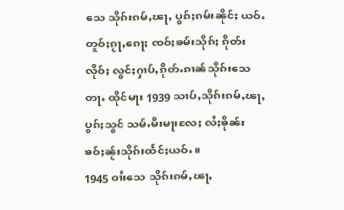သေ သိုၵ်းၵမ်ႇၽႃႇ ပွၵ်ႈၵမ်းၼိုင်ႈ ယဝ်ႉတူဝ်ႈၵႂႃႇၵေႃႈ ၸဝ်ႈၶမ်းသိုၵ်ႈ ၵိုတ်းလိုဝ်ႈ လွင်ႈႁၢပ်ႇၵိုတ်ႉၵၢၼ်သိုၵ်းသေတႃႉ ထိုင်မႃး 1939 သၢပ်ႇသိုၵ်းၵမ်ႇၽႃႇပွၵ်ႈသွင် သမ်ႉမီးမႃးလႄႈ လႆႈၶိုၼ်းၶဝ်ႈၼႂ်းသိုၵ်းထႅင်ႈယဝ်ႉ။
1945 ဝၢႆးသေ သိုၵ်းၵမ်ႇၽႃႇ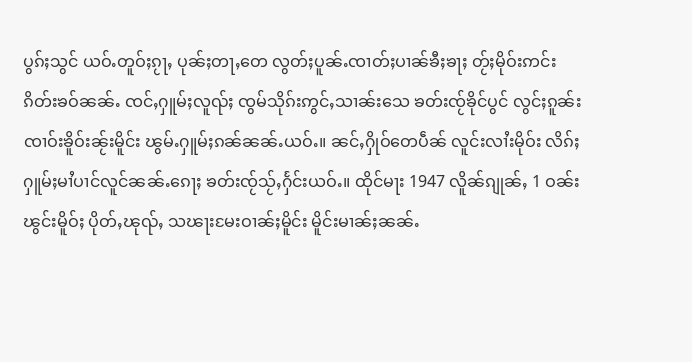ပွၵ်ႈသွင် ယဝ်ႉတူဝ်ႈၵႂႃႇ ပုၼ်ႈတႃႇတေ လွတ်ႈပူၼ်ႉၸၢတ်ႈပၢၼ်ၶီႈၶႃႈ တႂ်ႈမိုဝ်းဢင်းၵိတ်းၶဝ်ၼၼ်ႉ ၸင်ႇႁူမ်ႈလူၺ်ႈ ၸွမ်သိုၵ်းဢွင်ႇသၢၼ်းသေ ၶတ်းၸႂ်ၶိုင်ပွင် လွင်ႈၵူၼ်းၸၢဝ်းၶိူဝ်းၼႂ်းမိူင်း ၽွမ်ႉႁူမ်ႈၵၼ်ၼၼ်ႉယဝ်ႉ။ ၼင်ႇႁိုဝ်တေပဵၼ် လူင်းလၢႆးမိုဝ်း လိၵ်ႈႁူမ်ႈမၢႆပၢင်လူင်ၼၼ်ႉၵေႃႈ ၶတ်းၸႂ်သႂ်ႇႁႅင်းယဝ်ႉ။ ထိုင်မႃး 1947 လိူၼ်ၵျုၼ်ႇ 1 ဝၼ်း ၽွင်းမိူဝ်ႈ ပိုတ်ႇၽုၺ်ႇ သၽႃးမႄးဝၢၼ်ႈမိူင်း မိူင်းမၢၼ်ႈၼၼ်ႉ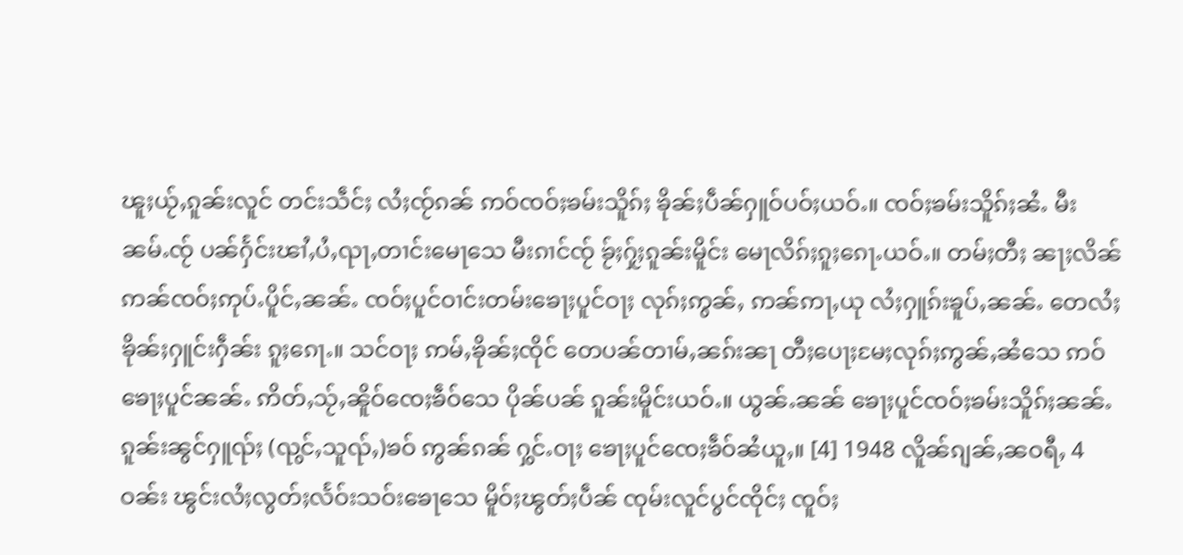ၽူႈယႂ်ႇၵူၼ်းလူင် တင်းသဵင်ႈ လႆႈၸႂ်ၵၼ် ဢဝ်ၸဝ်ႈၶမ်းသိူၵ်ႈ ၶိုၼ်ႈပဵၼ်ႁူဝ်ပဝ်ႈယဝ်ႉ။ ၸဝ်ႈၶမ်းသိူၵ်ႈၼႆႉ မီးၼမ်ႉၸႂ် ပၼ်ႁႅင်းၽၢႆႇပႆႇၺႃႇတၢင်းမေႃသေ မီးၵၢင်ၸႂ် ၶႂ်ႈႁႂ်ႈၵူၼ်းမိူင်း မေႃလိၵ်ႈၵူႈၵေႃႉယဝ်ႉ။ တမ်ႈတီႈ ၼႃႈလိၼ် ဢၼ်ၸဝ်ႈဢုပ်ႉပိူင်ႇၼၼ်ႉ ၸဝ်ႈပူင်ဝၢင်းတမ်းၶေႃႈပူင်ဝႃႈ လုၵ်ႈဢွၼ်ႇ ဢၼ်ဢႃႇယု လႆႈႁူၵ်းၶူပ်ႇၼၼ်ႉ တေလႆႈၶိုၼ်ႈႁူင်းႁဵၼ်း ၵူႈၵေႃႉ။ သင်ဝႃႈ ဢမ်ႇၶိုၼ်ႈၸိုင် တေပၼ်တၢမ်ႇၼၵ်းၼႃ တီႈပေႃႈမႄႈလုၵ်ႈဢွၼ်ႇၼႆသေ ဢဝ်ၶေႃႈပူင်ၼၼ်ႉ ဢိတ်ႇသႂ်ႇၼိူဝ်ၸေႈၶဵဝ်သေ ပိုၼ်ပၼ် ၵူၼ်းမိူင်းယဝ်ႉ။ ယွၼ်ႉၼၼ် ၶေႃႈပူင်ၸဝ်ႈၶမ်းသိူၵ်ႈၼၼ်ႉ ၵူၼ်းၼွင်ႁူၺ်ႈ (ၺွင်ႇသူၺ်ႇ)ၶဝ် ဢွၼ်ၵၼ် ႁွင်ႉဝႃႈ ၶေႃႈပူင်ၸေႈၶဵဝ်ၼႆယူႇ။ [4] 1948 လိူၼ်ၵျၼ်ႇၼဝရီႇ 4 ဝၼ်း ၽွင်းလႆႈလွတ်ႈလႅဝ်းသဝ်းၶေႃသေ မိူဝ်ႈၽွတ်ႈပဵၼ် ၸုမ်းလူင်ပွင်ၸိုင်ႈ ၸူဝ်ႈ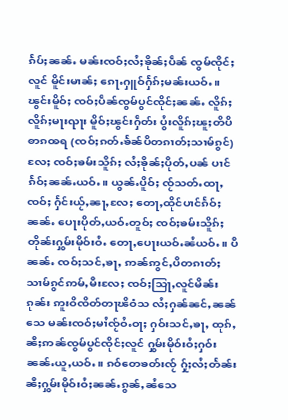ၵႅပ်ႈၼၼ်ႉ မၼ်းၸဝ်ႈလႆႈၶိုၼ်ႈပဵၼ် ၸွမ်ၸိုင်ႈလူင် မိူင်းမၢၼ်ႈ ၵေႃႉႁူဝ်ႁႅၵ်ႈမၼ်းယဝ်ႉ။
ၽွင်းမိူဝ်ႈ ၸဝ်ႈပဵၼ်ၸွမ်ပွင်ၸိုင်ႈၼၼ်ႉ လိူၵ်ႈလိူၵ်ႈမႃးၺႃး မိူဝ်ႈၽွင်းႁဵတ်း ပွႆးလိူၵ်ႈၽူႈတိပိꩦၵꩪရ (ၸဝ်ႈၵတ်ႉၶႅၼ်ပိတၵၢတ်ႈသၢမ်ၵွင်)လႄႈ ၸဝ်ႈၶမ်းသိူၵ်ႈ လႆႈၶိုၼ်ႈပိုတ်ႇပၼ် ပၢင်ၵႅဝ်ႈၼၼ်ႉယဝ်ႉ။ ယွၼ်ႉပိူဝ်ႈ ၸႂ်သတ်ႉထႃႇၸဝ်ႈ ႁႅင်းယႂ်ႇၼႃႇလႄႈ တေႃႇထိုင်ပၢင်ၵႅဝ်ႈၼၼ်ႉ ပေႃးပိုတ်ႇယဝ်ႉတူဝ်ႈ ၸဝ်ႈၶမ်းသိူၵ်ႈ တိုၼ်းႁွမ်းမိုဝ်းဝႆႉ တေႃႇပေႃးယဝ်ႉၼႆယဝ်ႉ။ ပီၼၼ်ႉ ၸဝ်ႈသင်ႇၶႃႇ ဢၼ်ဢွင်ႇပိတၵၢတ်ႈသၢမ်ၵွင်ဢမ်ႇမီးလႄႈ ၸဝ်ႈသြႃႇလူင်မိၼ်းၵုၼ်း ဢူးဝိၸိတ်တႃၽိဝံသ လႆႈႁၼ်ၼင်ႇၼၼ်သေ မၼ်းၸဝ်ႈမၢႆၸႂ်ဝႆႉဝႃႈ ႁဝ်းသင်ႇၶႃႇ ထုၵ်ႇၼီႈဢၼ်ၸွမ်ပွင်ၸိုင်ႈလူင် ႁွမ်းမိုဝ်းဝႆႈႁဝ်းၼၼ်ႉယူႇယဝ်ႉ။ ၵဝ်တေၶတ်းၸႂ် ႁႂ်ႈလႆႈတႅၼ်းၼီႈႁွမ်းမိုဝ်းဝႆႈၼၼ်ႉၵွၼ်ႇၼႆသေ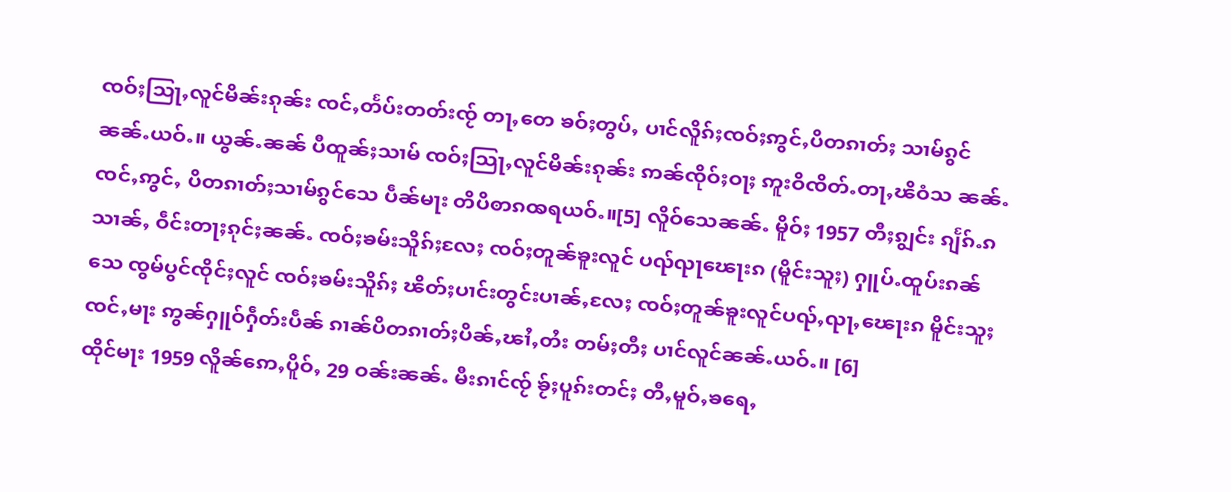ၸဝ်ႈသြႃႇလူင်မိၼ်းၵုၼ်း ၸင်ႇတႅပ်းတတ်းၸႂ် တႃႇတေ ၶဝ်ႈတွပ်ႇ ပၢင်လိူၵ်ႈၸဝ်ႈဢွင်ႇပိတၵၢတ်ႈ သၢမ်ၵွင်ၼၼ်ႉယဝ်ႉ။ ယွၼ်ႉၼၼ် ပီထူၼ်ႈသၢမ် ၸဝ်ႈသြႃႇလူင်မိၼ်းၵုၼ်း ဢၼ်ၸိုဝ်ႈဝႃႈ ဢူးဝိၸိတ်ႉတႃႇၽိဝံသ ၼၼ်ႉ ၸင်ႇဢွင်ႇ ပိတၵၢတ်ႈသၢမ်ၵွင်သေ ပဵၼ်မႃး တိပိꩦၵꩪရယဝ်ႉ။[5] လိူဝ်သေၼၼ်ႉ မိူဝ်ႈ 1957 တီႈၵျွင်း ၵျႅၵ်ႉၵသၢၼ်ႇ ဝဵင်းတႃႈၵုင်ႈၼၼ်ႉ ၸဝ်ႈၶမ်းသိူၵ်ႈလႄႈ ၸဝ်ႈတူၼ်ၶူးလူင် ပၺ်ၺႃၽေႃးၵ (မိူင်းသူႈ) ႁူပ်ႉထူပ်းၵၼ်သေ ၸွမ်ပွင်ၸိုင်ႈလူင် ၸဝ်ႈၶမ်းသိူၵ်ႈ ၽိတ်ႈပၢင်းတွင်းပၢၼ်ႇလႄႈ ၸဝ်ႈတူၼ်ၶူးလူင်ပၺ်ႇၺႃႇၽေႃးၵ မိူင်းသူႈ ၸင်ႇမႃး ဢွၼ်ႁူဝ်ႁဵတ်းပဵၼ် ၵၢၼ်ပိတၵၢတ်ႈပိၼ်ႇၽၢႆႇတႆး တမ်ႈတီႈ ပၢင်လူင်ၼၼ်ႉယဝ်ႉ။ [6]
ထိုင်မႃး 1959 လိူၼ်ဢေႇပိူဝ်ႇ 29 ဝၼ်းၼၼ်ႉ မီးၵၢင်ၸႂ် ၶႂ်ႈပူၵ်းတင်ႈ တီႇမူဝ်ႇၶရေႇ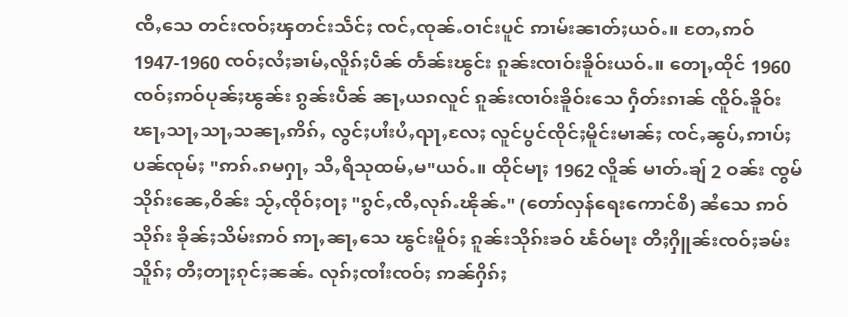ၸီႇသေ တင်းၸဝ်ႈၾတင်းသဵင်ႈ ၸင်ႇၸုၼ်ႉဝၢင်းပူင် ဢၢမ်းၼၢတ်ႈယဝ်ႉ။ တႄႇဢဝ် 1947-1960 ၸဝ်ႈလႆႈၶၢမ်ႇလိူၵ်ႈပဵၼ် တႅၼ်းၽွင်း ၵူၼ်းၸၢဝ်းၶိူဝ်းယဝ်ႉ။ တေႃႇထိုင် 1960 ၸဝ်ႈဢဝ်ပုၼ်ႈၽွၼ်း ၵွၼ်းပဵၼ် ၼႃႇယၵလူင် ၵူၼ်းၸၢဝ်းၶိူဝ်းသေ ႁဵတ်းၵၢၼ် ၸိူဝ်ႉၶိူဝ်းၽႃႇသႃႇသႃႇသၼႃႇဢိၵ်ႇ လွင်ႈပၢႆးပႆႇၺႃႇလႄႈ လူင်ပွင်ၸိုင်ႈမိူင်းမၢၼ်ႈ ၸင်ႇၼွပ်ႇဢၢပ်ႈပၼ်ၸုမ်ႈ "ဢၵ်ႉၵမႁႃႇ သီႇရိသုထမ်ႇမ"ယဝ်ႉ။ ထိုင်မႃႈ 1962 လိူၼ် မၢတ်ႉၶျ် 2 ဝၼ်း ၸွမ်သိုၵ်းၼေႇဝိၼ်း သႂ်ႇၸိုဝ်ႈဝႃႈ "ၵွင်ႇၸီႇလုၵ်ႉၽိုၼ်ႉ" (တော်လှန်ရေးကောင်စီ) ၼႆသေ ဢဝ်သိုၵ်း ၶိုၼ်ႈသိမ်းဢဝ် ဢႃႇၼႃႇသေ ၽွင်းမိူဝ်ႈ ၵူၼ်းသိုၵ်းၶဝ် ၽႅဝ်မႃး တီႈႁိူၼ်းၸဝ်ႈၶမ်းသိူၵ်ႈ တီႈတႃႈၵုင်ႈၼၼ်ႉ လုၵ်ႈၸၢႆးၸဝ်ႈ ဢၼ်ႁိၵ်ႈ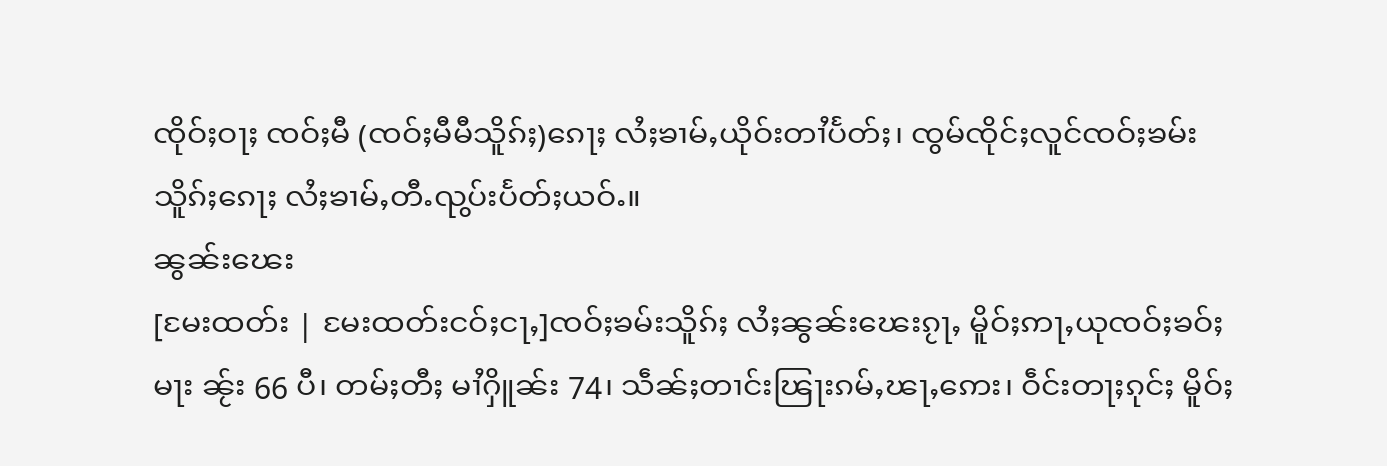ၸိုဝ်ႈဝႃႈ ၸဝ်ႈမီ (ၸဝ်ႈမီမီသိူၵ်ႈ)ၵေႃႈ လႆႈၶၢမ်ႇယိုဝ်းတၢႆပႅတ်ႈ၊ ၸွမ်ၸိုင်ႈလူင်ၸဝ်ႈၶမ်းသိူၵ်ႈၵေႃႈ လႆႈၶၢမ်ႇတီႉၺွပ်းပႅတ်ႈယဝ်ႉ။
ၼွၼ်းၽေး
[မႄးထတ်း | မႄးထတ်းငဝ်ႈငႃႇ]ၸဝ်ႈၶမ်းသိူၵ်ႈ လႆႈၼွၼ်းၽေးၵႂႃႇ မိူဝ်ႈဢႃႇယုၸဝ်ႈၶဝ်ႈမႃး ၼႂ်း 66 ပီ၊ တမ်ႈတီႈ မၢႆႁိူၼ်း 74၊ သဵၼ်ႈတၢင်းၽြႃးၵမ်ႇၽႃႇဢေး၊ ဝဵင်းတႃႈၵုင်ႈ မိူဝ်ႈ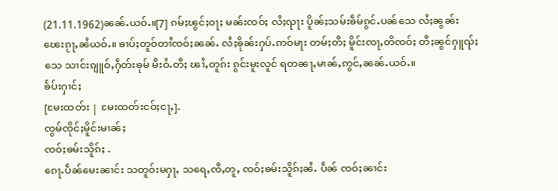(21.11.1962)ၼၼ်ႉယဝ်ႉ။[7] ၵမ်ႈၽွင်ႈဝႃႈ မၼ်းၸဝ်ႈ လႆႈၺႃး ပိူၼ်ႈသမ်းၶဵမ်ၵွင်ႉပၼ်သေ လႆႈၼွၼ်းၽေးၵႂႃႇၼႆယဝ်ႉ။ ၶၢပ်ႈတူဝ်တၢႆၸဝ်ႈၼၼ်ႉ လႆႈၶိုၼ်းႁပ်ႉဢဝ်မႃး တမ်ႈတီႈ မိူင်းၸႃႇတိၸဝ်ႈ တီႈၼွင်ႁူၺ်ႈသေ သၢင်းၵျူဝ်ႇႁဵတ်းၶုမ် မီးဝႆႉတီႈ ၽၢႆႇတူၵ်း ၵွင်းမူးလူင် ရတၼႃႇမၢၼ်ႇဢွင်ႇၼၼ်ႉယဝ်ႉ။
ၶႅပ်းႁၢင်ႈ
[မႄးထတ်း | မႄးထတ်းငဝ်ႈငႃႇ]-
ၸွမ်ၸိုင်ႈမိူင်းမၢၼ်ႈ
ၸဝ်ႈၶမ်းသိူၵ်ႈ -
ၵေႃႉပဵၼ်မေးၼၢင်း သတူဝ်းမႁႃႇ သရေႇၸီႇတူႇ ၸဝ်ႈၶမ်းသိူၵ်ႈၼႆႉ ပဵၼ် ၸဝ်ႈၼၢင်း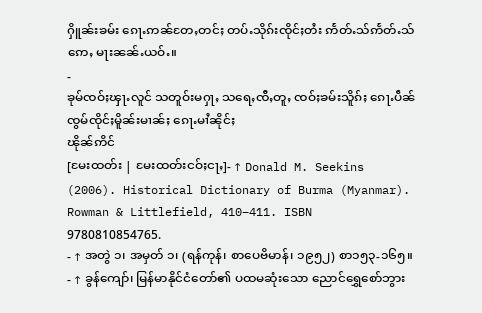ႁိူၼ်းၶမ်း ၵေႃႉဢၼ်တႄႇတင်ႈ တပ်ႉသိုၵ်းၸိုင်ႈတႆး ဢႅတ်ႉသ်ဢႅတ်ႉသ်ဢေႇ မႃးၼၼ်ႉယဝ်ႉ။
-
ၶုမ်ၸဝ်ႈၾႃႉလူင် သတူဝ်းမႁႃႇ သရေႇၸီႇတူႇ ၸဝ်ႈၶမ်းသိူၵ်ႈ ၵေႃႉပဵၼ် ၸွမ်ၸိုင်ႈမိူၼ်းမၢၼ်ႈ ၵေႃႉမၢႆၼိုင်ႈ
ၽိုၼ်ဢိင်
[မႄးထတ်း | မႄးထတ်းငဝ်ႈငႃႇ]- ↑ Donald M. Seekins (2006). Historical Dictionary of Burma (Myanmar). Rowman & Littlefield, 410–411. ISBN 9780810854765.
- ↑ အတွဲ ၁၊ အမှတ် ၁၊ (ရန်ကုန်၊ စာပေဗိမာန်၊ ၁၉၅၂) စာ၁၅၃-၁၆၅။
- ↑ ခွန်ကျော်၊ မြန်မာနိုင်ငံတော်၏ ပထမဆုံးသော ညောင်ရွှေစော်ဘွား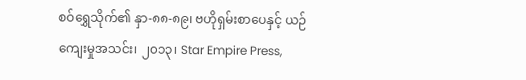စဝ်ရွှေသိုက်၏ နှာ-၈၈-၈၉၊ ဗဟိုရှမ်းစာပေနှင့် ယဉ်ကျေးမှုအသင်း၊ ၂၀၁၃၊ Star Empire Press,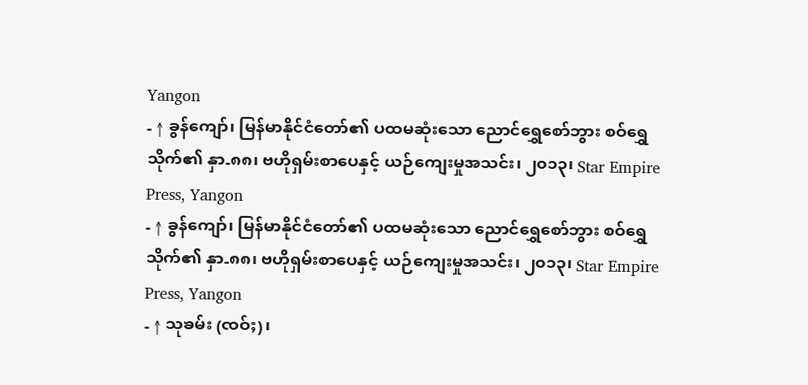Yangon
- ↑ ခွန်ကျော်၊ မြန်မာနိုင်ငံတော်၏ ပထမဆုံးသော ညောင်ရွှေစော်ဘွား စဝ်ရွှေသိုက်၏ နှာ-၈၈၊ ဗဟိုရှမ်းစာပေနှင့် ယဉ်ကျေးမှုအသင်း၊ ၂၀၁၃၊ Star Empire Press, Yangon
- ↑ ခွန်ကျော်၊ မြန်မာနိုင်ငံတော်၏ ပထမဆုံးသော ညောင်ရွှေစော်ဘွား စဝ်ရွှေသိုက်၏ နှာ-၈၈၊ ဗဟိုရှမ်းစာပေနှင့် ယဉ်ကျေးမှုအသင်း၊ ၂၀၁၃၊ Star Empire Press, Yangon
- ↑ သုၶမ်း (ၸဝ်ႈ)၊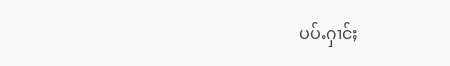ပပ်ႉႁၢင်ႈ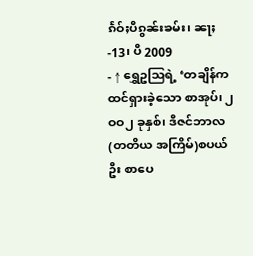ၵႅဝ်ႈပီၵွၼ်းၶမ်း၊ ၼႃႈ-13၊ ပီ 2009
- ↑ ရွှေဥဩရဲ့ ‘တချိန်က ထင်ရှားခဲ့သော စာအုပ်၊ ၂ဝဝ၂ ခုနှစ်၊ ဒီဇင်ဘာလ(တတိယ အကြိမ်)စပယ်ဦး စာပေ